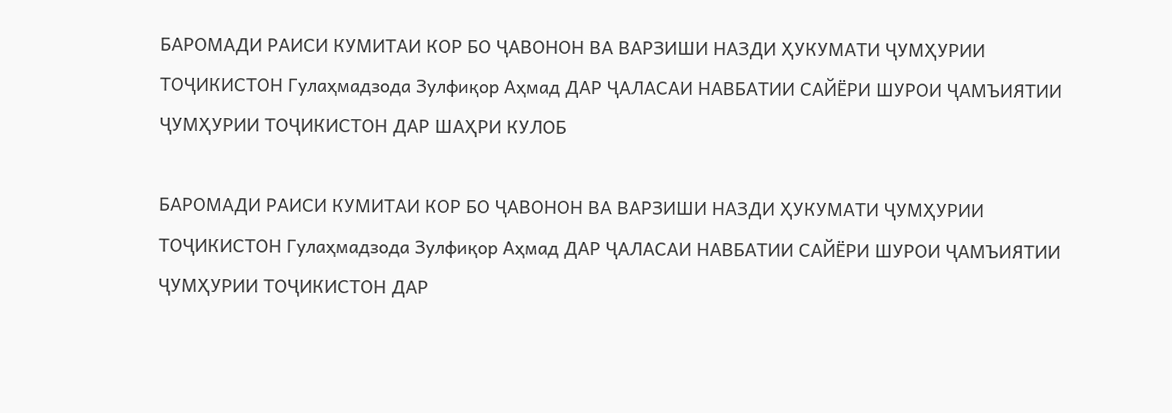БАРОМАДИ РАИСИ КУМИТАИ КОР БО ҶАВОНОН ВА ВАРЗИШИ НАЗДИ ҲУКУМАТИ ҶУМҲУРИИ ТОҶИКИСТОН Гулаҳмадзода Зулфиқор Аҳмад ДАР ҶАЛАСАИ НАВБАТИИ САЙЁРИ ШУРОИ ҶАМЪИЯТИИ ҶУМҲУРИИ ТОҶИКИСТОН ДАР ШАҲРИ КУЛОБ

БАРОМАДИ РАИСИ КУМИТАИ КОР БО ҶАВОНОН ВА ВАРЗИШИ НАЗДИ ҲУКУМАТИ ҶУМҲУРИИ ТОҶИКИСТОН Гулаҳмадзода Зулфиқор Аҳмад ДАР ҶАЛАСАИ НАВБАТИИ САЙЁРИ ШУРОИ ҶАМЪИЯТИИ ҶУМҲУРИИ ТОҶИКИСТОН ДАР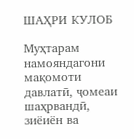ШАҲРИ КУЛОБ

Муҳтарам намояндагони мақомоти давлатӣ, ҷомеаи шаҳрвандӣ, зиёиён ва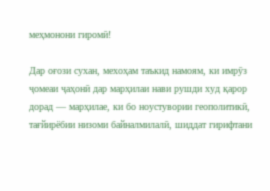меҳмонони гиромӣ!

Дар оғози сухан, мехоҳам таъкид намоям, ки имрӯз ҷомеаи ҷаҳонӣ дар марҳилаи нави рушди худ қарор дорад — марҳилае, ки бо ноустувории геополитикӣ, тағйирёбии низоми байналмилалӣ, шиддат гирифтани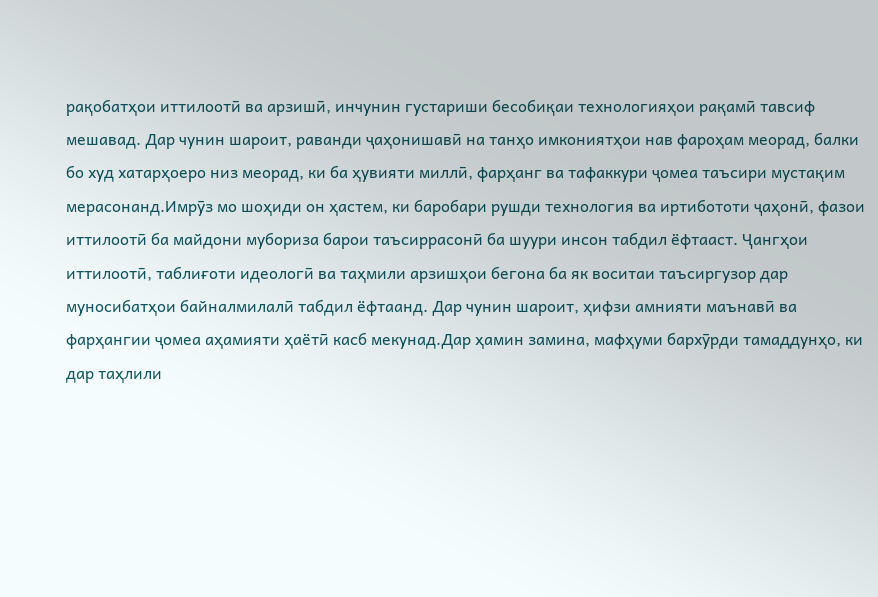рақобатҳои иттилоотӣ ва арзишӣ, инчунин густариши бесобиқаи технологияҳои рақамӣ тавсиф мешавад. Дар чунин шароит, раванди ҷаҳонишавӣ на танҳо имкониятҳои нав фароҳам меорад, балки бо худ хатарҳоеро низ меорад, ки ба ҳувияти миллӣ, фарҳанг ва тафаккури ҷомеа таъсири мустақим мерасонанд.Имрӯз мо шоҳиди он ҳастем, ки баробари рушди технология ва иртибототи ҷаҳонӣ, фазои иттилоотӣ ба майдони мубориза барои таъсиррасонӣ ба шуури инсон табдил ёфтааст. Ҷангҳои иттилоотӣ, таблиғоти идеологӣ ва таҳмили арзишҳои бегона ба як воситаи таъсиргузор дар муносибатҳои байналмилалӣ табдил ёфтаанд. Дар чунин шароит, ҳифзи амнияти маънавӣ ва фарҳангии ҷомеа аҳамияти ҳаётӣ касб мекунад.Дар ҳамин замина, мафҳуми бархӯрди тамаддунҳо, ки дар таҳлили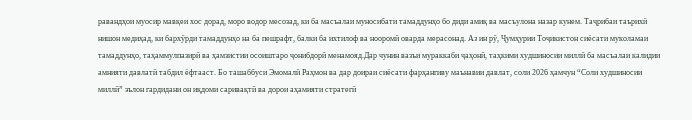равандҳои муосир мавқеи хос дорад, моро водор месозад, ки ба масъалаи муносибати тамаддунҳо бо диди амиқ ва масъулона назар кунем. Таҷрибаи таърихӣ нишон медиҳад, ки бархӯрди тамаддунҳо на ба пешрафт, балки ба ихтилоф ва нооромӣ оварда мерасонад. Аз ин рӯ, Ҷумҳурии Тоҷикистон сиёсати муколамаи тамаддунҳо, таҳаммулпазирӣ ва ҳамзистии осоиштаро ҷонибдорӣ менамояд.Дар чунин вазъи мураккаби ҷаҳонӣ, таҳкими худшиносии миллӣ ба масъалаи калидии амнияти давлатӣ табдил ёфтааст. Бо ташаббуси Эмомалӣ Раҳмон ва дар доираи сиёсати фарҳангиву маънавии давлат, соли 2026 ҳамчун “Соли худшиносии миллӣ” эълон гардидани он иқдоми саривақтӣ ва дорои аҳамияти стратегӣ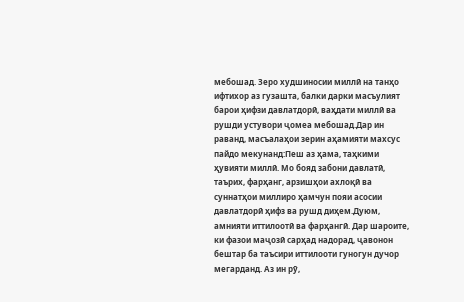мебошад. Зеро худшиносии миллӣ на танҳо ифтихор аз гузашта, балки дарки масъулият барои ҳифзи давлатдорӣ, ваҳдати миллӣ ва рушди устувори ҷомеа мебошад.Дар ин раванд, масъалаҳои зерин аҳамияти махсус пайдо мекунанд:Пеш аз ҳама, таҳкими ҳувияти миллӣ. Мо бояд забони давлатӣ, таърих, фарҳанг, арзишҳои ахлоқӣ ва суннатҳои миллиро ҳамчун пояи асосии давлатдорӣ ҳифз ва рушд диҳем.Дуюм, амнияти иттилоотӣ ва фарҳангӣ. Дар шароите, ки фазои маҷозӣ сарҳад надорад, ҷавонон бештар ба таъсири иттилооти гуногун дучор мегарданд. Аз ин рӯ,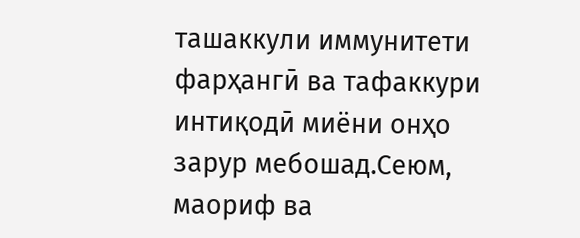ташаккули иммунитети фарҳангӣ ва тафаккури интиқодӣ миёни онҳо зарур мебошад.Сеюм, маориф ва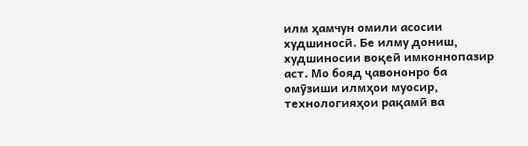илм ҳамчун омили асосии худшиносӣ. Бе илму дониш, худшиносии воқеӣ имконнопазир аст. Мо бояд ҷавононро ба омӯзиши илмҳои муосир, технологияҳои рақамӣ ва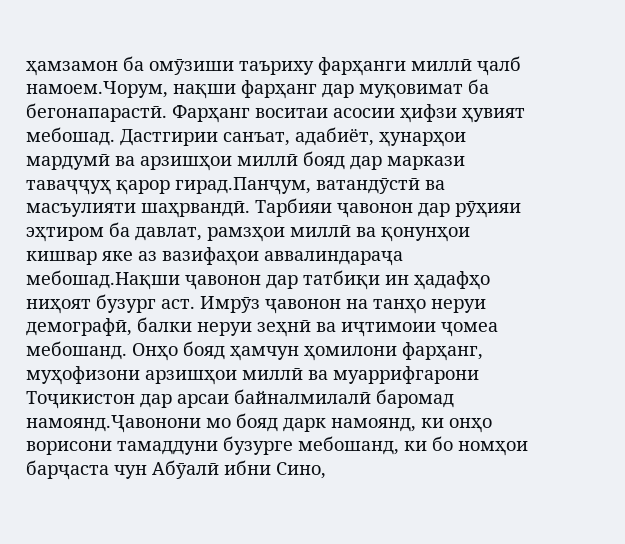ҳамзамон ба омӯзиши таъриху фарҳанги миллӣ ҷалб намоем.Чорум, нақши фарҳанг дар муқовимат ба бегонапарастӣ. Фарҳанг воситаи асосии ҳифзи ҳувият мебошад. Дастгирии санъат, адабиёт, ҳунарҳои мардумӣ ва арзишҳои миллӣ бояд дар маркази таваҷҷуҳ қарор гирад.Панҷум, ватандӯстӣ ва масъулияти шаҳрвандӣ. Тарбияи ҷавонон дар рӯҳияи эҳтиром ба давлат, рамзҳои миллӣ ва қонунҳои кишвар яке аз вазифаҳои аввалиндараҷа мебошад.Нақши ҷавонон дар татбиқи ин ҳадафҳо ниҳоят бузург аст. Имрӯз ҷавонон на танҳо неруи демографӣ, балки неруи зеҳнӣ ва иҷтимоии ҷомеа мебошанд. Онҳо бояд ҳамчун ҳомилони фарҳанг, муҳофизони арзишҳои миллӣ ва муаррифгарони Тоҷикистон дар арсаи байналмилалӣ баромад намоянд.Ҷавонони мо бояд дарк намоянд, ки онҳо ворисони тамаддуни бузурге мебошанд, ки бо номҳои барҷаста чун Абӯалӣ ибни Сино,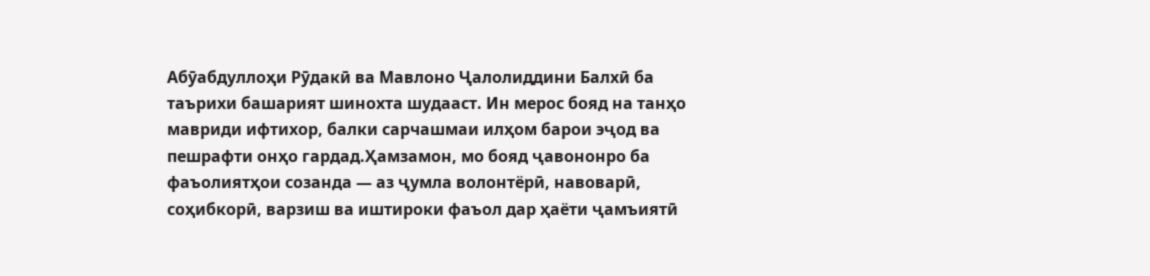Абӯабдуллоҳи Рӯдакӣ ва Мавлоно Ҷалолиддини Балхӣ ба таърихи башарият шинохта шудааст. Ин мерос бояд на танҳо мавриди ифтихор, балки сарчашмаи илҳом барои эҷод ва пешрафти онҳо гардад.Ҳамзамон, мо бояд ҷавононро ба фаъолиятҳои созанда — аз ҷумла волонтёрӣ, навоварӣ, соҳибкорӣ, варзиш ва иштироки фаъол дар ҳаёти ҷамъиятӣ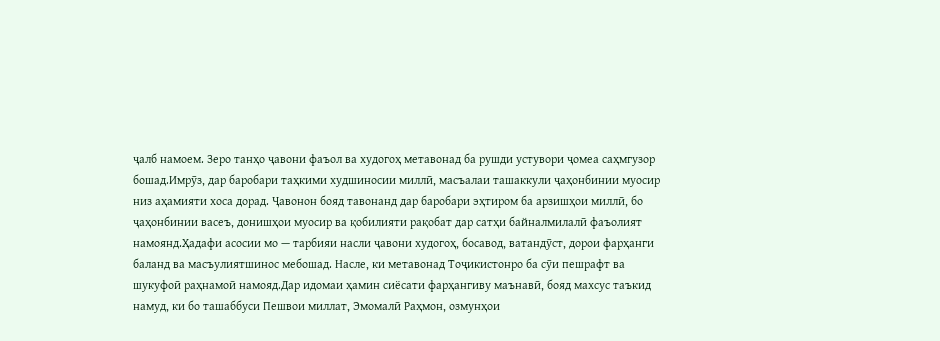ҷалб намоем. Зеро танҳо ҷавони фаъол ва худогоҳ метавонад ба рушди устувори ҷомеа саҳмгузор бошад.Имрӯз, дар баробари таҳкими худшиносии миллӣ, масъалаи ташаккули ҷаҳонбинии муосир низ аҳамияти хоса дорад. Ҷавонон бояд тавонанд дар баробари эҳтиром ба арзишҳои миллӣ, бо ҷаҳонбинии васеъ, донишҳои муосир ва қобилияти рақобат дар сатҳи байналмилалӣ фаъолият намоянд.Ҳадафи асосии мо — тарбияи насли ҷавони худогоҳ, босавод, ватандӯст, дорои фарҳанги баланд ва масъулиятшинос мебошад. Насле, ки метавонад Тоҷикистонро ба сӯи пешрафт ва шукуфоӣ раҳнамоӣ намояд.Дар идомаи ҳамин сиёсати фарҳангиву маънавӣ, бояд махсус таъкид намуд, ки бо ташаббуси Пешвои миллат, Эмомалӣ Раҳмон, озмунҳои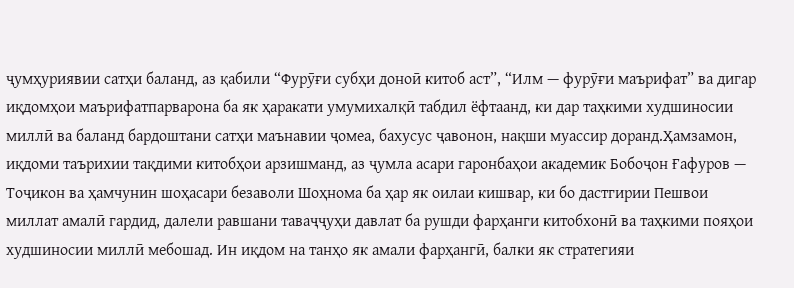ҷумҳуриявии сатҳи баланд, аз қабили “Фурӯғи субҳи доноӣ китоб аст”, “Илм — фурӯғи маърифат” ва дигар иқдомҳои маърифатпарварона ба як ҳаракати умумихалқӣ табдил ёфтаанд, ки дар таҳкими худшиносии миллӣ ва баланд бардоштани сатҳи маънавии ҷомеа, бахусус ҷавонон, нақши муассир доранд.Ҳамзамон, иқдоми таърихии тақдими китобҳои арзишманд, аз ҷумла асари гаронбаҳои академик Бобоҷон Ғафуров — Тоҷикон ва ҳамчунин шоҳасари безаволи Шоҳнома ба ҳар як оилаи кишвар, ки бо дастгирии Пешвои миллат амалӣ гардид, далели равшани таваҷҷуҳи давлат ба рушди фарҳанги китобхонӣ ва таҳкими пояҳои худшиносии миллӣ мебошад. Ин иқдом на танҳо як амали фарҳангӣ, балки як стратегияи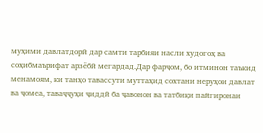муҳими давлатдорӣ дар самти тарбияи насли худогоҳ ва соҳибмаърифат арзёбӣ мегардад.Дар фарҷом, бо итминон таъкид менамоям, ки танҳо тавассути муттаҳид сохтани неруҳои давлат ва ҷомеа, таваҷҷуҳи ҷиддӣ ба ҷавонон ва татбиқи пайгиронаи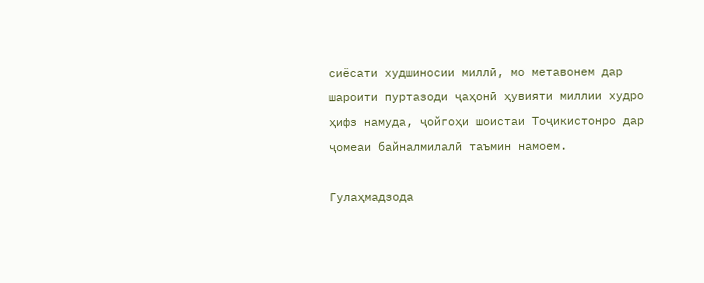сиёсати худшиносии миллӣ, мо метавонем дар шароити пуртазоди ҷаҳонӣ ҳувияти миллии худро ҳифз намуда, ҷойгоҳи шоистаи Тоҷикистонро дар ҷомеаи байналмилалӣ таъмин намоем.

Гулаҳмадзода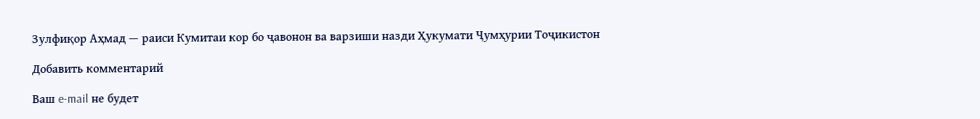Зулфиқор Аҳмад — раиси Кумитаи кор бо ҷавонон ва варзиши назди Ҳукумати Ҷумҳурии Тоҷикистон

Добавить комментарий

Ваш e-mail не будет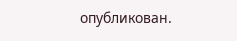опубликован.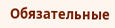Обязательные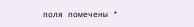поля помечены *